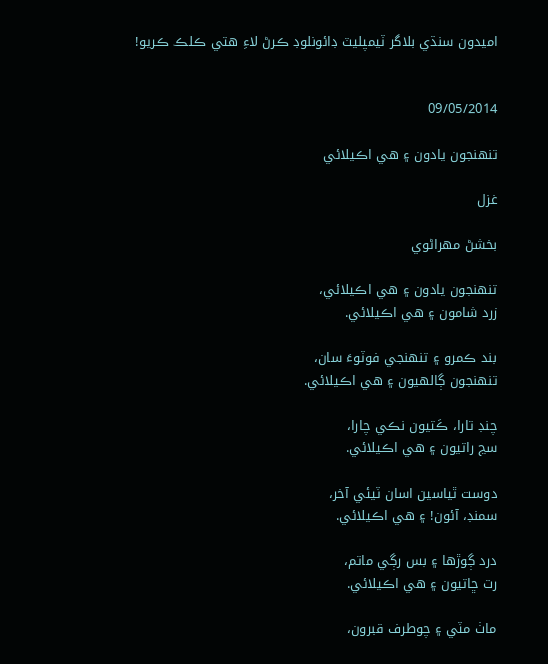امیدون سنڌي بلاگر ٽيمپليٽ ڊائونلوڊ ڪرڻ لاءِ هتي ڪلڪ ڪريو!


09/05/2014

تنهنجون يادون ۽ هي اڪيلائي

غزل

بخشڻ مهراڻوي

تنهنجون يادون ۽ هي اڪيلائي،
زرد شامون ۽ هي اڪيلائي.

بند ڪمرو ۽ تنهنجي فوٽوءَ سان،
تنهنجون ڳالهيون ۽ هي اڪيلائي.

چنڊ تارا، ڪَتيون نڪي چارا،
سڃ راتيون ۽ هي اڪيلائي.

دوست ٿياسين اسان ٽيئي آخر،
سمنڊ، آئون! ۽ هي اڪيلائي.

درد ڳوڙها ۽ بس رڳي ماتم،
رت ڇاتيون ۽ هي اڪيلائي.

ماٺ مٽي ۽ چوطرف قبرون،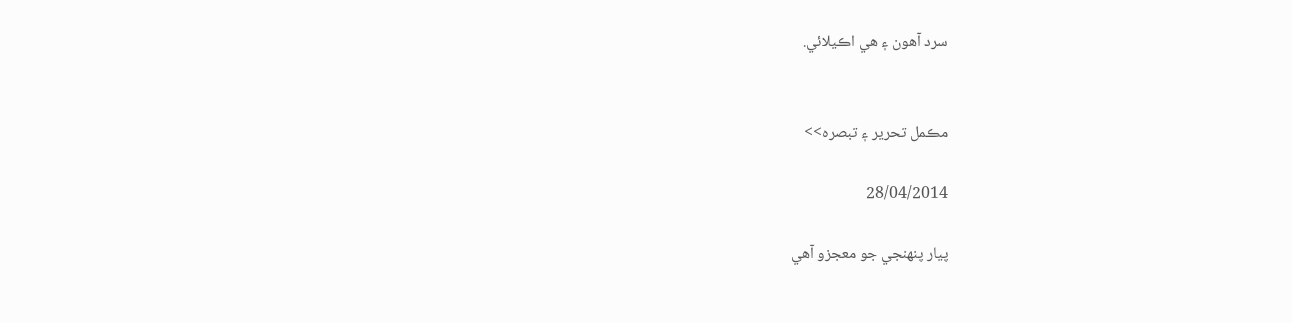سرد آهون ۽ هي اڪيلائي.


مڪمل تحرير ۽ تبصره>>

28/04/2014

پيار پنهنجي جو معجزو آهي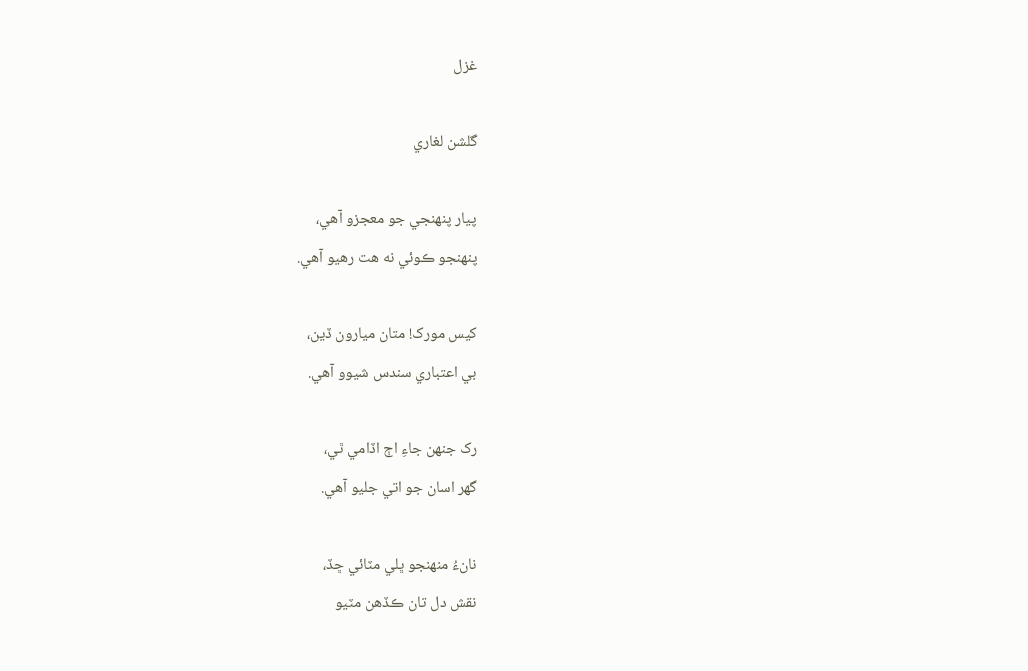غزل

گلشن لغاري

پيار پنهنجي جو معجزو آهي،
پنهنجو ڪوئي نه هت رهيو آهي.

کيس مورک! متان ميارون ڏين،
بي اعتباري سندس شيوو آهي.

رک جنهن جاءِ اڄ اڏامي ٿي،
گھر اسان جو اتي جليو آهي.

نانءُ منهنجو ڀلي مٽائي ڇڏ،
نقش دل تان ڪڏهن مٽيو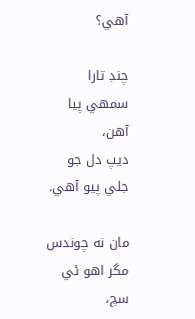آهي؟

چنڊ تارا سمهي پيا آهن،
ديپ دل جو جلي پيو آهي.

مان نه چوندس مگر اهو ئي سچ،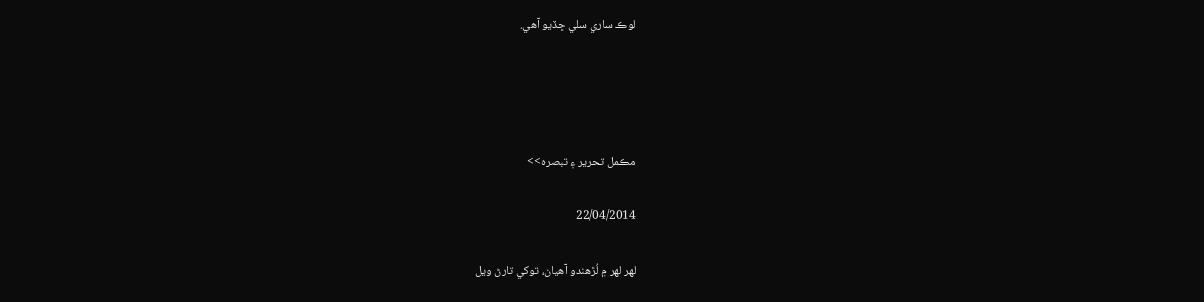لوڪ ساري سلي ڇڏيو آهي.




مڪمل تحرير ۽ تبصره>>

22/04/2014

لهر لهر ۾ لُڙهندو آهيان، توکي تارڻ ويل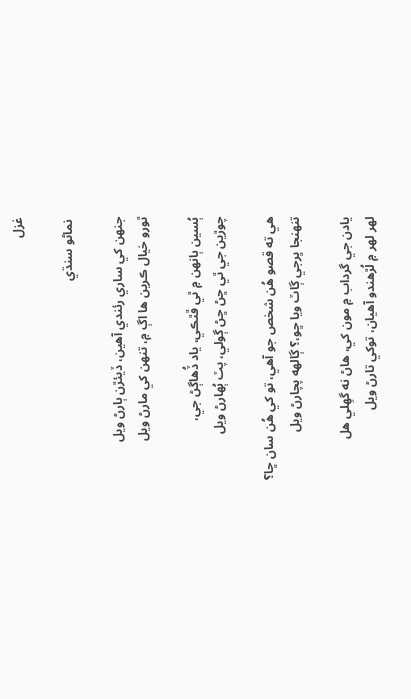غزل

 نماڻو سنڌي

جنهن کي ساري رئندي آهين، ڏيئڙن ٻارڻ ويل
ٿورو خيال ڪرين ها اڳ ۾، تنهن کي مارڻ ويل

ٻُسين ٻانهن ۾ ٿي ڦٿڪي، ياد ڏُهاڳڻ جي،
چوڙين جي ٿي ڇڻ ڇڻ ڳولي، پٽ ٻُهارڻ ويل

هي ته قصو هُن شخص جو آهي، تو کي هُن سان ڇا؟
تنهنجا ڀرجي ڳاٽ ويا ڇو،؟ ڳالهه پچارڻ ويل

يادن جي گرداب ۾ مون کي، هاڻ نه گهِلي هل
لهر لهر ۾ لُڙهندو آهيان، توکي تارڻ ويل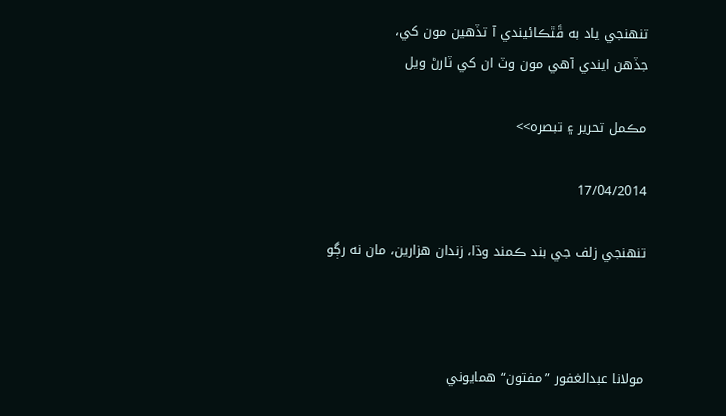تنهنجي ياد به ڦَٿڪائيندي آ تڏهين مون کي،
جڏهن ايندي آهي مون وٽ ان کي ٽارڻ ويل

مڪمل تحرير ۽ تبصره>>

17/04/2014

تنهنجي زلف جي بند ڪمند وڌا، زندان هزارين، مان نه رڳو



مولانا عبدالغفور ”مفتون“ همايوني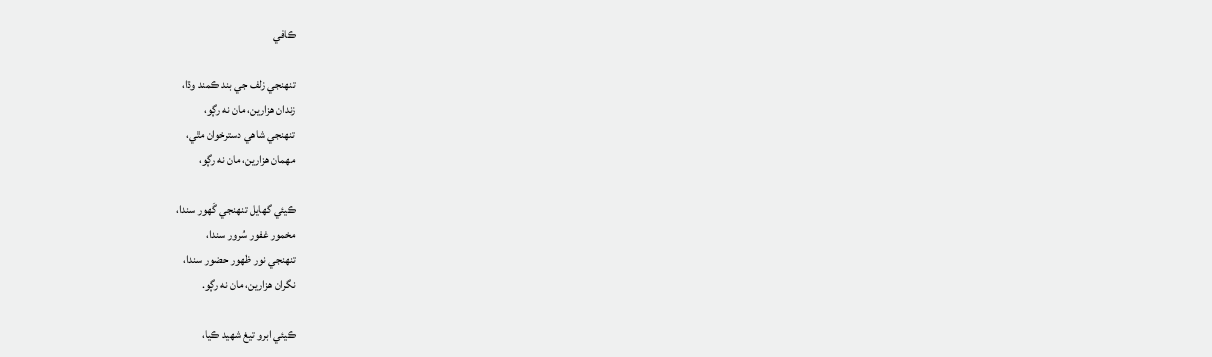ڪافي

تنهنجي زلف جي بند ڪمند وڌا،
زندان هزارين، مان نه رڳو،
تنهنجي شاهي دسترخوان مٿي،
مهمان هزارين، مان نه رڳو،

ڪيئي گهايل تنهنجي گَهور سندا،
مخمور غفور سُرور سندا،
تنهنجي نور ظهور حضور سندا،
نگران هزارين، مان نه رڳو.

ڪيئي ابرو تيغ شهيد ڪيا،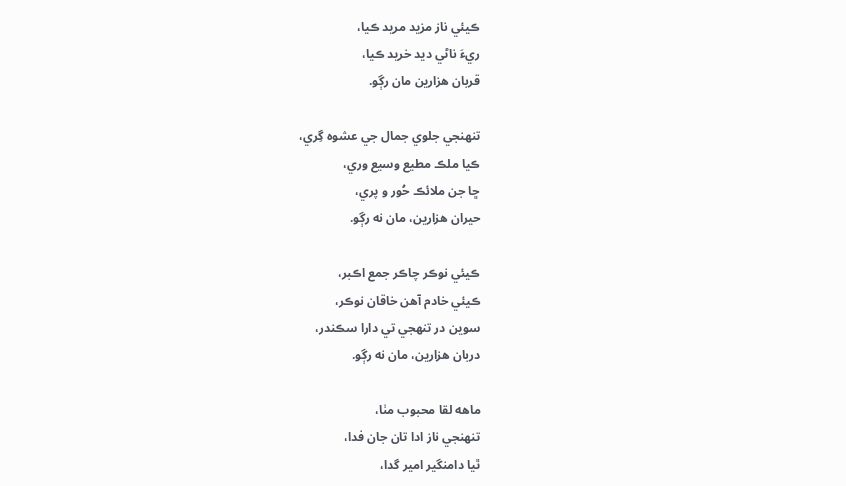ڪيئي ناز مزيد مريد ڪيا،
ريءَ ناڻي ديد خريد ڪيا،
قربان هزارين مان رڳو.

تنهنجي جلوي جمال جي عشوه گِري،
ڪيا ملڪ مطيع وسيع وري،
ڇا جن ملائڪ حُور و پري،
حيران هزارين، مان نه رڳو.

ڪيئي نوڪر چاڪر جمع اڪبر،
ڪيئي خادم آهن خاقان نوڪر،
سوين در تنهجي تي دارا سڪندر،
دربان هزارين، مان نه رڳو.

ماهه لقا محبوب مٺا،
تنهنجي ناز ادا تان جان فدا،
ٿيا دامنگير امير گدا،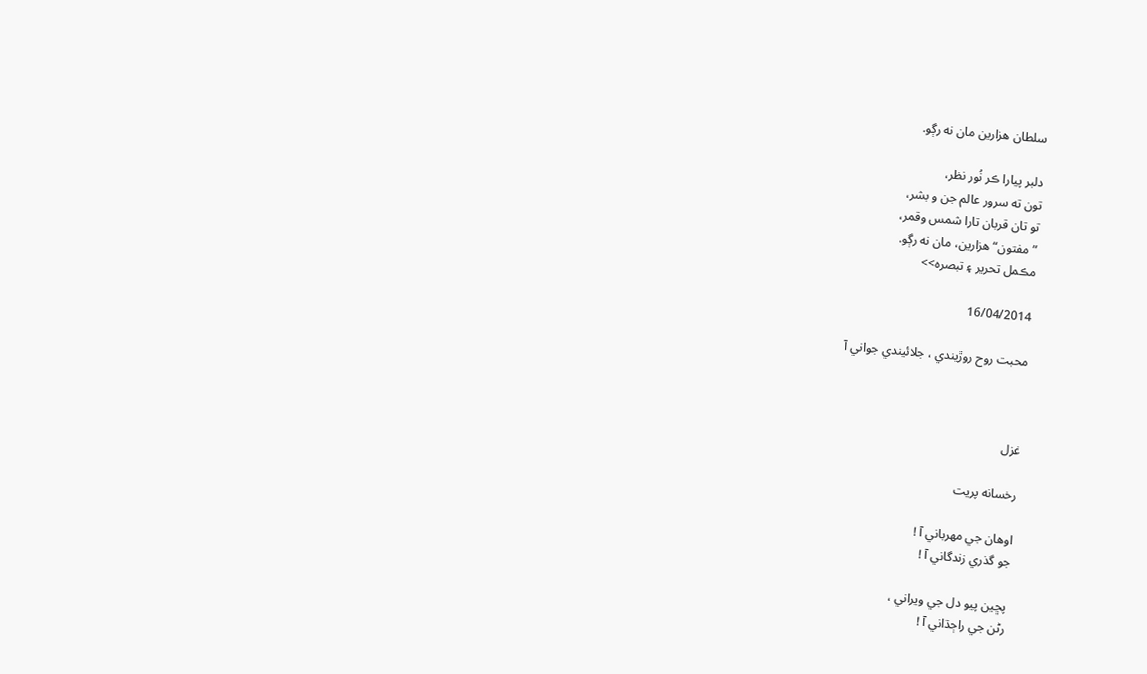سلطان هزارين مان نه رڳو.

دلبر پيارا ڪر نُور نظر،
تون ته سرور عالم جن و بشر،
تو تان قربان تارا شمس وقمر،
”مفتون“ هزارين، مان نه رڳو.
مڪمل تحرير ۽ تبصره>>

16/04/2014

محبت روح روڙيندي ، جلائيندي جواني آ



غزل

رخسانه پريت

اوهان جي مهرباني آ !
جو گذري زندگاني آ !

پڇين پيو دل جي ويراني ،
رڻن جي راڄڌاني آ !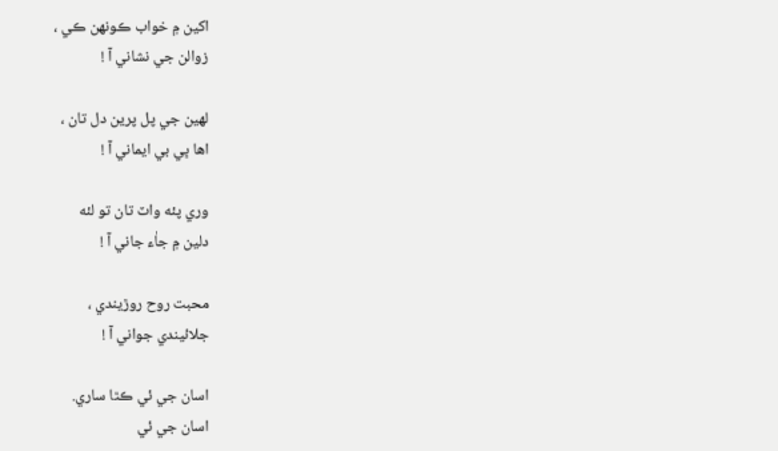اکين ۾ خواب ڪونهن ڪي ،
زوالن جي نشاني آ !

لهين جي پل پرين دل تان ،
اها ڀي بي ايماني آ !

وري پئه واٽ تان تو لئه
دلين ۾ جاٰء جاني آ !

محبت روح روڙيندي ،
جلائيندي جواني آ !

اسان جي ئي ڪٿا ساري.
اسان جي ئي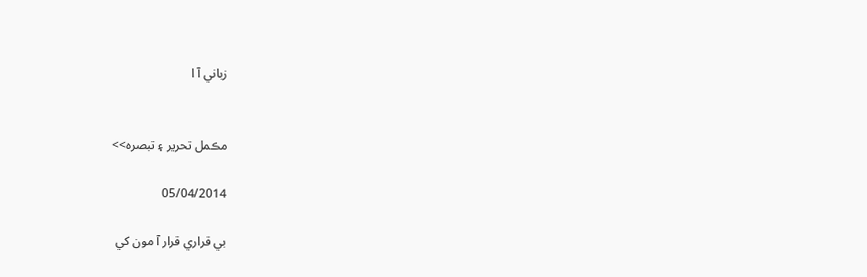زباني آ ا


مڪمل تحرير ۽ تبصره>>

05/04/2014

بي قراري قرار آ مون کي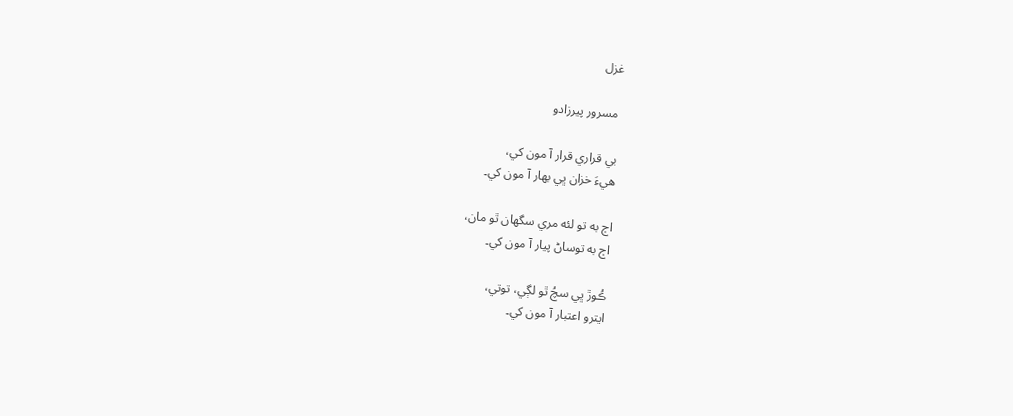غزل

 مسرور پيرزادو

بي قراري قرار آ مون کي،
ھيءَ خزان ڀي بھار آ مون کي۔

اڄ به تو لئه مري سگھان ٿو مان،
اڄ به توساڻ پيار آ مون کي۔

ڪُوڙ ڀي سچُ ٿو لڳي، توتي،
ايترو اعتبار آ مون کي۔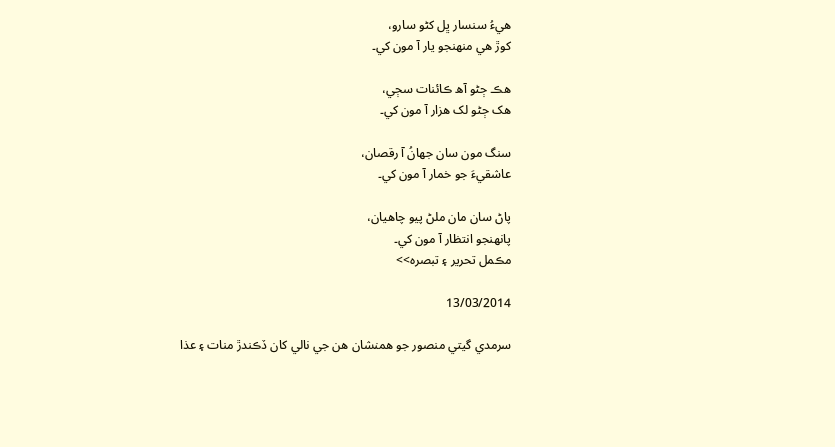ھيءُ سنسار ڀل کڻو سارو،
کوڙ ھي منھنجو يار آ مون کي۔

ھڪ ڄڻو آھ ڪائنات سڄي،
ھک ڄڻو لک ھزار آ مون کي۔

سنگ مون سان جھانُ آ رقصان،
عاشقيءَ جو خمار آ مون کي۔

پاڻ سان مان ملڻ پيو چاھيان،
پانھنجو انتظار آ مون کي۔
مڪمل تحرير ۽ تبصره>>

13/03/2014

سرمدي گيتي منصور جو همنشان هن جي نالي کان ڏڪندڙ منات ۽ عذا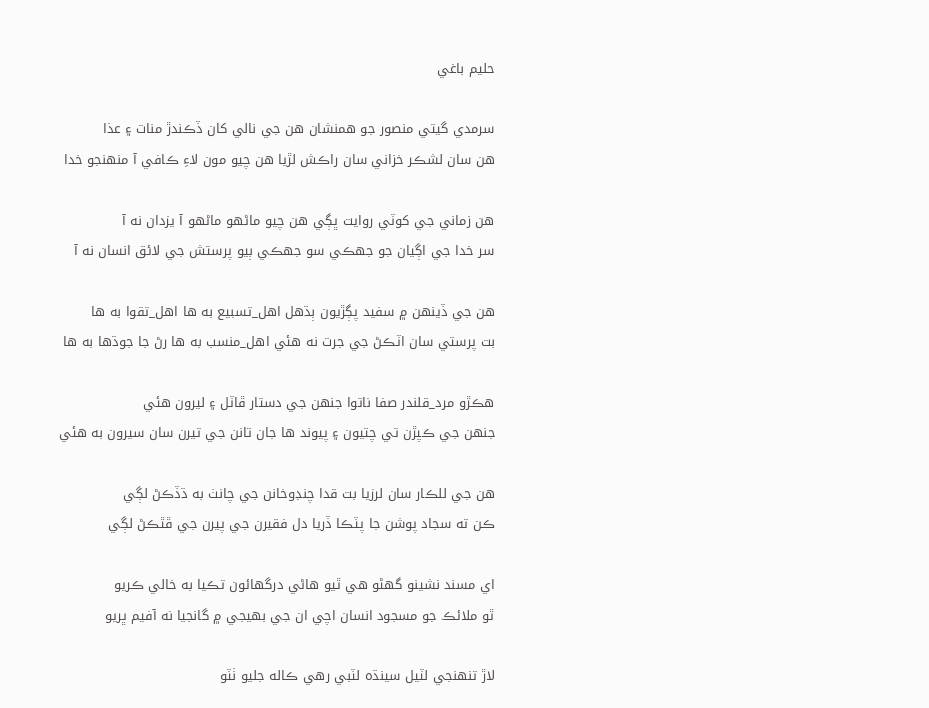حليم باغي

سرمدي گيتي منصور جو همنشان هن جي نالي کان ڏڪندڙ منات ۽ عذا
هن سان لشڪر خزاني سان راڪش لڙيا هن چيو مون لاءِ ڪافي آ منهنجو خدا

هن زماني جي کوٽي روايت ڀڳي هن چيو ماڻهو ماڻهو آ يزدان نه آ
سر خدا جي اڳيان جو جھڪي سو جھڪي ٻيو پرستش جي لائق انسان نه آ

هن جي ڏينهن ۾ سفيد پڳڙيون ٻڌهل اهل_تسبيع به ها اهل_تقوا به ها
بت پرستي سان اٽڪڻ جي جرت نه هئي اهل_منسب به ها رڻ جا جوڌها به ها

هڪڙو مرد_قلندر صفا ناتوا جنهن جي دستار ڦاٽل ۽ ليرون هئي
جنهن جي ڪپڙن تي چتيون ۽ پيوند ها جان تانن جي تيرن سان سيرون به هئي

هن جي للڪار سان لرزيا بت قدا چنڊوخانن جي چانٺ به ڌڏڪڻ لڳي
ڪن ته سجاد پوشن جا پٽڪا ڏريا دل فقيرن جي پيرن جي ڦٿڪڻ لڳي

اي مسند نشينو گھڻو هي ٿيو هاڻي درگھائون تڪيا به خالي ڪريو
ٿو ملائڪ جو مسجود انسان اچي ان جي بهيجي ۾ گانجيا نه آفيم ڀريو

لاڙ تنهنجي لٽيل سينڌه لٽبي رهي ڪاله جليو ٺٽو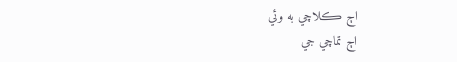اڄ ڪلاچي به وئي
اڄ تماچي جي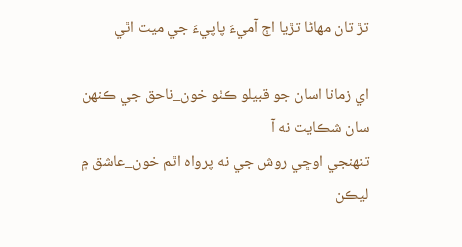تڙ تان مهاڻا تڙيا اڄ آميءَ پاپيءَ جي ميت اٿي

اي زمانا اسان جو قبيلو ڪٺو خون_ناحق جي ڪنهن سان شڪايت نه آ
تنهنجي اوڇي روش جي نه پرواه اٿم خون_عاشق ۾ ليڪن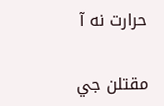حرارت نه آ

مقتلن جي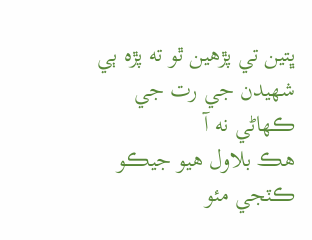ڀتين تي پڙهين ٿو ته پڙه ٻي شهيدن جي رت جي ڪهاڻي نه آ
هڪ بلاول هيو جيڪو ڪٽجي مئو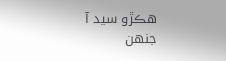هڪڙو سيد آ جنهن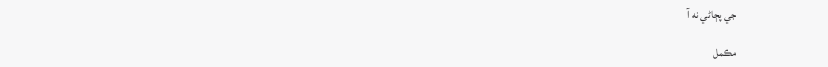جي پڄاڻي نه آ

مڪمل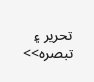تحرير ۽ تبصره>>